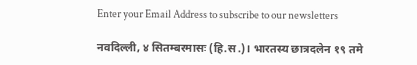Enter your Email Address to subscribe to our newsletters

नवदिल्ली, ४ सितम्बरमासः (हि.स.)। भारतस्य छात्रदलेन १९ तमे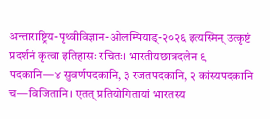अन्ताराष्ट्रिय-पृथ्वीविज्ञान-ओलम्पियाड्-२०२६ इत्यस्मिन् उत्कृष्टं प्रदर्शनं कृत्वा इतिहासः रचितः। भारतीयछात्रदलेन ९ पदकानि—४ सुवर्णपदकानि, ३ रजतपदकानि, २ कांस्यपदकानि च—विजितानि। एतत् प्रतियोगितायां भारतस्य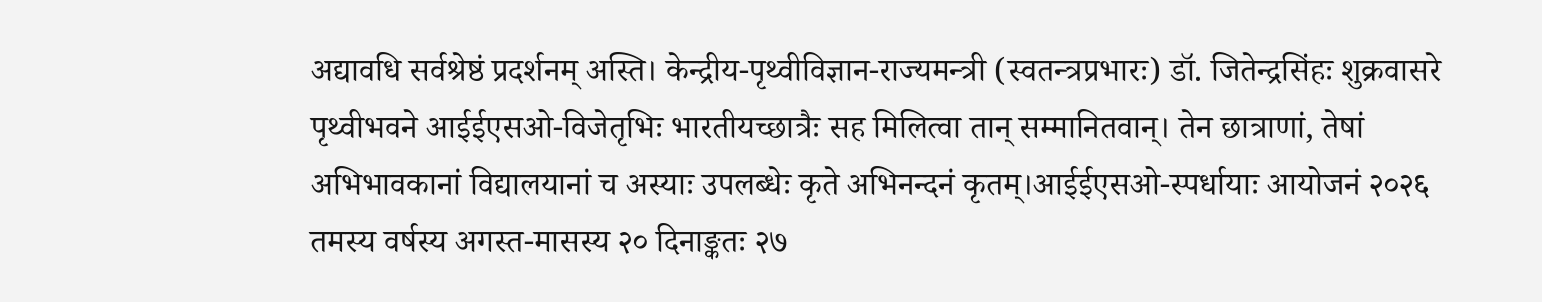अद्यावधि सर्वश्रेष्ठं प्रदर्शनम् अस्ति। केन्द्रीय-पृथ्वीविज्ञान-राज्यमन्त्री (स्वतन्त्रप्रभारः) डॉ. जितेन्द्रसिंहः शुक्रवासरे पृथ्वीभवने आईईएसओ-विजेतृभिः भारतीयच्छात्रैः सह मिलित्वा तान् सम्मानितवान्। तेन छात्राणां, तेषां अभिभावकानां विद्यालयानां च अस्याः उपलब्धेः कृते अभिनन्दनं कृतम्।आईईएसओ-स्पर्धायाः आयोजनं २०२६ तमस्य वर्षस्य अगस्त-मासस्य २० दिनाङ्कतः २७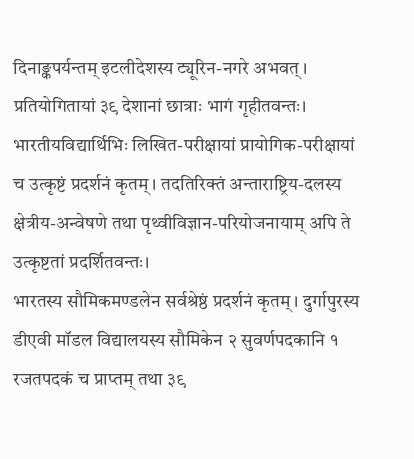दिनाङ्कपर्यन्तम् इटलीदेशस्य ट्यूरिन-नगरे अभवत्। प्रतियोगितायां ३९ देशानां छात्राः भागं गृहीतवन्तः। भारतीयविद्यार्थिभिः लिखित-परीक्षायां प्रायोगिक-परीक्षायां च उत्कृष्टं प्रदर्शनं कृतम्। तदतिरिक्तं अन्ताराष्ट्रिय-दलस्य क्षेत्रीय-अन्वेषणे तथा पृथ्वीविज्ञान-परियोजनायाम् अपि ते उत्कृष्टतां प्रदर्शितवन्तः।
भारतस्य सौमिकमण्डलेन सर्वश्रेष्ठं प्रदर्शनं कृतम्। दुर्गापुरस्य डीएवी मॉडल विद्यालयस्य सौमिकेन २ सुवर्णपदकानि १ रजतपदकं च प्राप्तम् तथा ३९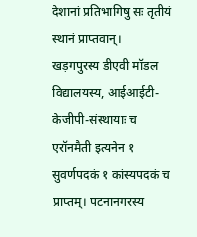देशानां प्रतिभागिषु सः तृतीयं स्थानं प्राप्तवान्। खड़गपुरस्य डीएवी मॉडल विद्यालयस्य, आईआईटी-केजीपी-संस्थायाः च एरॉनमैती इत्यनेन १ सुवर्णपदकं १ कांस्यपदकं च प्राप्तम्। पटनानगरस्य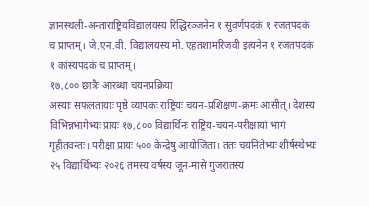ज्ञानस्थली-अन्ताराष्ट्रियविद्यालयस्य रिद्धिरञ्जनेन १ सुवर्णपदकं १ रजतपदकं च प्राप्तम्। जे.एन.वी. विद्यालयस्य मो. एहतशामरिजवी इत्यनेन १ रजतपदकं १ कांस्यपदकं च प्राप्तम्।
१७,८०० छात्रैः आरब्धा चयनप्रक्रिया
अस्याः सफलतायाः पृष्ठे व्यापकः राष्ट्रियः चयन-प्रशिक्षण-क्रमः आसीत्। देशस्य विभिन्नभागेभ्यः प्रायः १७,८०० विद्यार्थिनः राष्ट्रिय-चयन-परीक्षायां भागं गृहीतवन्तः। परीक्षा प्रायः ५०० केन्द्रेषु आयोजिता। ततः चयनितेभ्यः शीर्षस्थेभ्यः २५ विद्यार्थिभ्यः २०२६ तमस्य वर्षस्य जून-मासे गुजरातस्य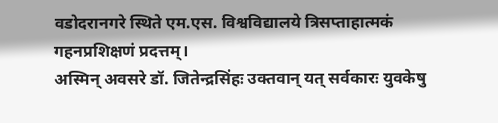वडोदरानगरे स्थिते एम.एस. विश्वविद्यालये त्रिसप्ताहात्मकं गहनप्रशिक्षणं प्रदत्तम्।
अस्मिन् अवसरे डॉ. जितेन्द्रसिंहः उक्तवान् यत् सर्वकारः युवकेषु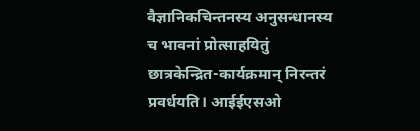वैज्ञानिकचिन्तनस्य अनुसन्धानस्य च भावनां प्रोत्साहयितुं छात्रकेन्द्रित-कार्यक्रमान् निरन्तरं प्रवर्धयति। आईईएसओ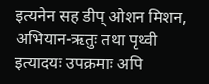इत्यनेन सह डीप् ओशन मिशन, अभियान-ऋतुः तथा पृथ्वी इत्यादयः उपक्रमाः अपि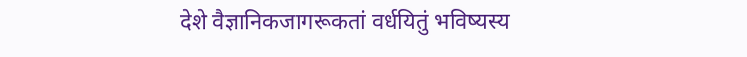देशे वैज्ञानिकजागरूकतां वर्धयितुं भविष्यस्य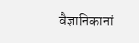वैज्ञानिकानां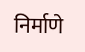निर्माणे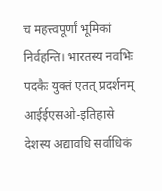च महत्त्वपूर्णां भूमिकां निर्वहन्ति। भारतस्य नवभिः पदकैः युक्तं एतत् प्रदर्शनम् आईईएसओ-इतिहासे देशस्य अद्यावधि सर्वाधिकं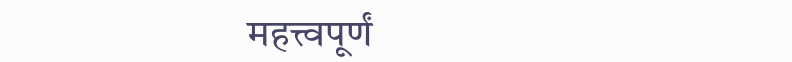महत्त्वपूर्णं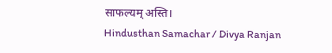साफल्यम् अस्ति।
Hindusthan Samachar / Divya Ranjan